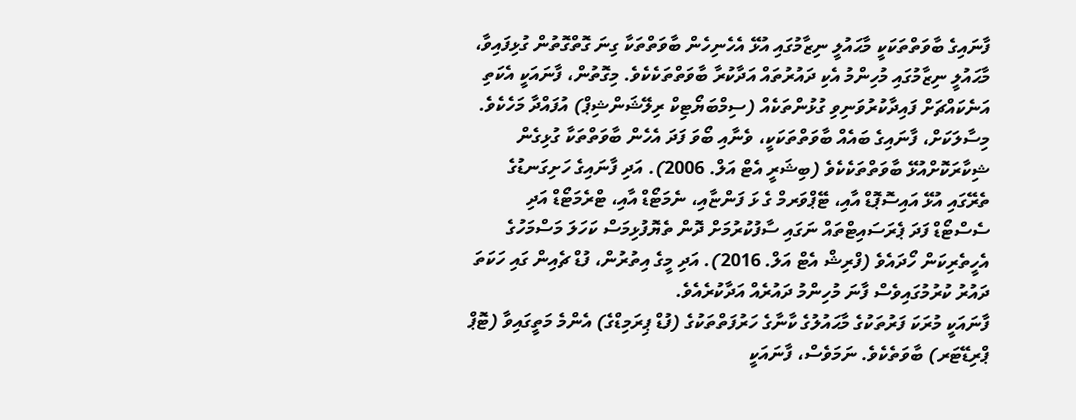ފާނައިގެ ބާވަތްތަކަކީ މާޙައުލީ ނިޒާމުގައި އުޅޭ އެހެނިހެން ބާވަތްތަކާ ގިނަ ގޮތްގޮތުން ގުޅިފައިވާ، މާޙައުލީ ނިޒާމުގައި މުހިންމު އެކި ދައުރުތައް އަދާކުރާ ބާވަތްތަކެކެވެ. މިގޮތުން، ފާނައަކީ އެކަތި އަނެކައްޗަށް ފައިދާކުރުވަނިވި ގުޅުންތަކެއް (ސިމްބަޔޯޓިކް ރިލޭޝަންޝިޕް) އުފައްދާ މަހެކެވެ. މިސާލަކަށް، ފާނައިގެ ބައެއް ބާވަތްތަކަކީ، ވެނާއި ބޯވަ ފަދަ އެހެން ބާވަތްތަކާ ގުޅިގެން ޝިކާރަކޮށްއުޅޭ ބާވަތްތަކެކެވެ (ބިޝަރީ އެޓް އަލް. 2006). އަދި ފާނައިގެ ހަށިގަނޑުގެ ތެރޭގައި އުޅޭ އައިސޮޕޮޑް އާއި، ޓޭޕްވަރމް ގެ ޅަ ފަންޏާއި، ނެމަޓޯޑް އާއި، ޓްރެމަޓޯޑް އަދި ސެސްޓޯޑް ފަދަ ޕެރަސައިޓްތައް ނަގައި ސާފުކުރުމަށް ދޮން ތެޔޮފުޅިމަސް ކަހަލަ މަސްމަހުގެ އެހީތެރިކަން ހޯދައެވެ (ފްރިޝް އެޓް އަލް. 2016). އަދި މީގެ އިތުރުން، ފުޑް ޗެއިން ގައި ހަކަތަ ދައުރު ކުރުމުގައިވެސް ފާނަ މުހިންމު ދައުރެއް އަދާކުރެއެވެ.
ފާނައަކީ މުރަކަ ފަރުތަކުގެ މާޙައުލުގެ ކާނާގެ ހަރުފަތްތަކުގެ (ފުޑް ޕިރަމިޑްގެ) އެންމެ މަތީގައިވާ (ޓޮޕް ޕްރިޑޭޓަރ) ބާވަތެކެވެ. ނަމަވެސް، ފާނައަކީ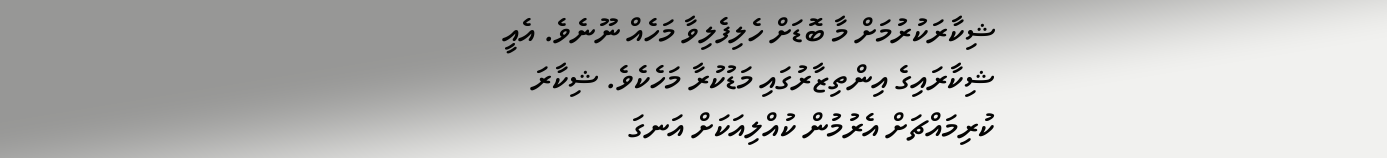ޝިކާރަކުރުމަށް މާ ބޮޑަށް ހެލިފެލިވާ މަހެއް ނޫނެވެ. އެއީ ޝިކާރައިގެ އިންތިޒާރުގައި މަޑުކުރާ މަހެކެވެ. ޝިކާރަ ކުރިމައްޗަށް އެރުމުން ކުއްލިއަކަށް އަނގަ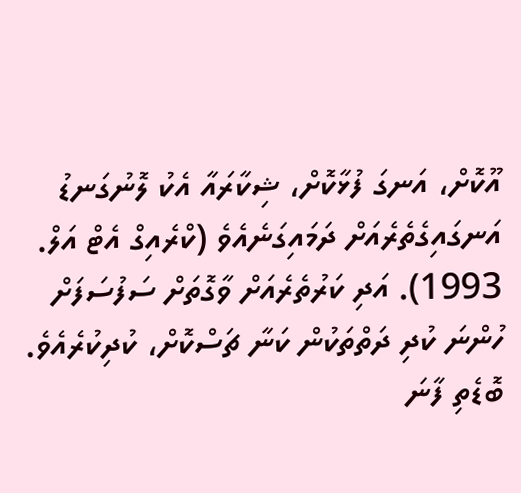އޫކޮށް، އަނގަ ފުޅާކޮށް، ޝިކާރައާ އެކު ލޮނުގަނޑު އަނގައިގެތެރެއަށް ދަމައިގަނެއެވެ (ކްރެއިގް އެޓް އަލް. 1993). އަދި ކަރުތެރެއަށް ވާގޮތަށް ސަފުސަފަށް ހުންނަ ކުދި ދަތްތަކުން ކަނާ ޗަސްކޮށް، ކުދިކުރެއެވެ. ބޮޑެތި ފާނަ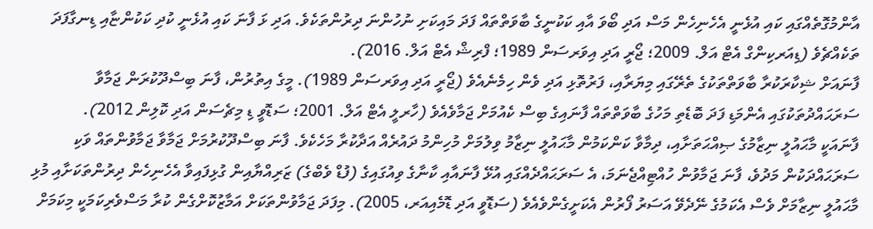އާންމުގޮތެއްގައި ކައި އުޅެނީ އެހެނިހެން މަސް އަދި ބޯވަ އާއި ކަކުނީގެ ބާވަތްތައް ފަދަ މައިކަށި ނުހުންނަ ދިރުންތަކެވެ. އަދި ޅަ ފާނަ ކައި އުޅެނީ ކުދި ކަކުންޏާއި ޑިނގާފަދަ ތަކެއްޗެވެ (ޑިއަރކިންގް އެޓް އަލް. 2009؛ ޖޯރީ އަދި އިވަރސަން 1989؛ ފްރިޝް އެޓް އަލް. 2016).
ފާނައަށް ޝިކާރަކުރާ ބާވަތްތަކުގެ ތެރޭގައި މިޔަރާއި، ފަރުތޮޅި އަދި ވެން ހިމެނެއެވެ (ޖޯރީ އަދި އިވަރސަން 1989). މީގެ އިތުރުން، ފާނަ ބިސްދޫކުރަން ޖަމާވާ ސަރަޙައްދުތަކުގައި އެންމަޑި ފަދަ ބޮޑެތި މަހުގެ ބާވަތްތައް ފާނައިގެ ބިސް ކެއުމަށް ޖަމާވެއެވެ (ހާރލީ އެޓް އަލް. 2001؛ ސަޑޮވީ ޑި މިޗެސަން އަދި ކޮލިން 2012).
ފާނައަކީ މާޙައުލީ ނިޒާމުގެ ޞިއްޙަތަށާއި، ދިމާވާ ކަންކަމުން މާޙައުލީ ނިޒާމު ވިލުމަށް މުހިންމު ދައުރެއް އަދާކުރާ މަހެކެވެ. ފާނަ ބިސްދޫކުރުމަށް ޖަމާވާ ޖަމާވުންތައް ވަކި ސަރަޙައްދަކުން މަދުވެ، ފާނަ ޖަމާވުން ހުއްޓިއްޖެނަމަ، އެ ސަރަޙައްދެއްގައި އުޅޭ ފާނައާއި ކާނާގެ ވިއުގައިގެ (ފުޑް ވެބްގެ) ޒަރިއްޔާއިން ގުޅިފައިވާ އެހެނިހެން ދިރުންތަކަށާއި މުޅި މާޙައުލީ ނިޒާމަށް ވެސް އެކަމުގެ ނޭދެވޭ އަސަރު ފޯރުން އެކަށީގެންވެއެވެ (ސަޑޮވީ އަދި ޑޮމެއިއަރ، 2005). މިފަދަ ޖަމާވުންތަކަށް އަމާޒުކޮށްގެން ކުރާ މަސްވެރިކަމަކީ މިކަމަށް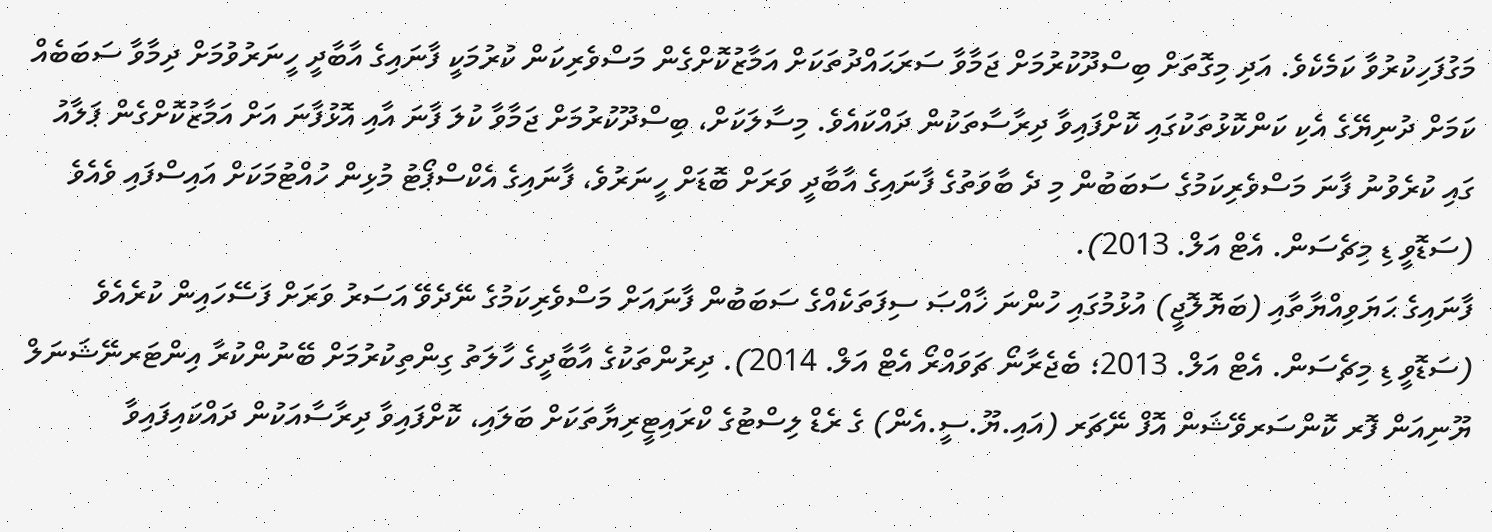މަގުފަހިކުރުވާ ކަމެކެވެ. އަދި މިގޮތަށް ބިސްދޫކުރުމަށް ޖަމާވާ ސަރަޙައްދުތަކަށް އަމާޒުކޮށްގެން މަސްވެރިކަން ކުރުމަކީ ފާނައިގެ އާބާދީ ހީނަރުވުމަށް ދިމާވާ ސަބަބެއް ކަމަށް ދުނިޔޭގެ އެކި ކަންކޮޅުތަކުގައި ކޮށްފައިވާ ދިރާސާތަކުން ދައްކައެވެ. މިސާލަކަށް، ބިސްދޫކުރުމަށް ޖަމާވާ ކުލަ ފާނަ އާއި އޮޅުފާނަ އަށް އަމާޒުކޮށްގެން ޕަލާއު ގައި ކުރެވުނު ފާނަ މަސްވެރިކަމުގެ ސަބަބުން މި ދެ ބާވަތުގެ ފާނައިގެ އާބާދީ ވަރަށް ބޮޑަށް ހީނަރުވެ، ފާނައިގެ އެކްސްޕޯޓު މުޅިން ހުއްޓުމަކަށް އައިސްފައި ވެއެވެ (ސަޑޮވީ ޑި މިޗެސަން. އެޓް އަލް. 2013).
ފާނައިގެ ޙަޔަވިއްޔާތާއި (ބަޔޮލޮޖީ) އުޅުމުގައި ހުންނަ ޚާއްޞަ ސިފަތަކެއްގެ ސަބަބުން ފާނައަށް މަސްވެރިކަމުގެ ނޭދެވޭ އަސަރު ވަރަށް ފަސޭހައިން ކުރެއެވެ (ސަޑޮވީ ޑި މިޗެސަން. އެޓް އަލް. 2013؛ ބެޖެރާނޯ ޗަވައްރޯ އެޓް އަލް. 2014). ދިރުންތަކުގެ އާބާދީގެ ހާލަތު ގިންތިކުރުމަށް ބޭނުންކުރާ އިންޓަރނޭޝަނަލް ޔޫނިއަން ފޮރ ކޮންސަރވޭޝަން އޮފް ނޭޗަރ (އައި.ޔޫ.ސީ.އެން) ގެ ރެޑް ލިސްޓުގެ ކްރައިޓީރިޔާތަކަށް ބަލައި، ކޮށްފައިވާ ދިރާސާއަކުން ދައްކައިފައިވާ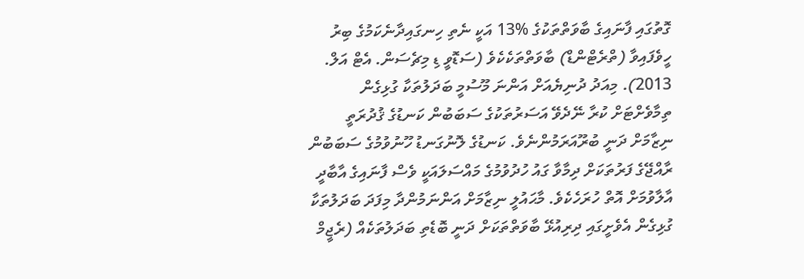ގޮތުގައި ފާނައިގެ ބާވަތްތަކުގެ %13 އަކީ ނެތި ހިނގައިދާނެކަމުގެ ބިރު ހީވެފައިވާ (ތްރެޓްންޑް) ބާވަތްތަކެކެވެ (ސަޑޮވީ ޑި މިޗެސަން. އެޓް އަލް. 2013). މިއަދު ދުނިޔެއަށް އަންނަ މޫސުމީ ބަދަލުތަކާ ގުޅިގެން ތިމާވެށްޓަށް ކުރާ ނޭދެވޭ އަސަރުތަކުގެ ސަބަބުން ކަނޑުގެ ޤުދުރަތީ ނިޒާމަށް ދަނީ ބުރޫއަރަމުންނެވެ. ކަނޑުގެ ލޮނުގަނޑު ހޫނުވުމުގެ ސަބަބުން ރާއްޖޭގެ ފަރުތަކަށް ދިމާވާ ގައު ހުދުވުމުގެ މައްސަލައަކީ ވެސް ފާނައިގެ އާބާދީ އާލާވުމަށް އޮތް ހުރަހެކެވެ. މާޙައުލީ ނިޒާމަށް އަންނަމުންދާ މިފަދަ ބަދަލުތަކާ ގުޅިގެން އެވެށީގައި ދިރިއުޅޭ ބާވަތްތަކަށް ދަނީ ބޮޑެތި ބަދަލުތަކެއް (ރެޖީމް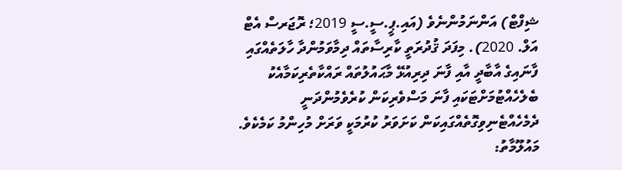ޝިފްޓް) އަންނަމުންނެވެ (އައި.ޕީ.ސީ.ސީ 2019؛ ރޮޖަރސް އެޓް އަލް. 2020). މިފަދަ ޤުދުރަތީ ކާރިސާތައް ދިމާވަމުންދާ ހާލަތެއްގައި ފާނައިގެ އާބާދީ އާއި ފާނަ ދިރިއުޅޭ މާޙައުލުތައް ރައްކާތެރިކަމާއެކު ބެލެހެއްޓުމަށްޓަކައި ފާނަ މަސްވެރިކަން ކުރެވެމުންދަނީ ދެމެހެއްޓެނިވިގޮތެއްގައިކަން ކަށަވަރު ކުރުމަކީ ވަރަށް މުހިންމު ކަމެކެވެ.
މައުލޫމާތު: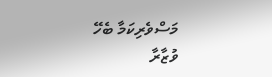މަސްވެރިކަމާ ބެހޭ ވުޒާރާ